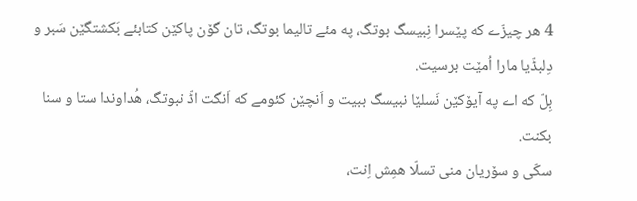4 هر چیزّے که پێسرا نِبیسگ بوتگ، په مئے تالیما بوتگ، تان گۆن پاکێن کتابئے بَکشتگێن سَبر و دِلبڈّیا مارا اُمێت برسیت.
بِلّ که اے په آیۆکێن نَسلێا نبیسگ ببیت و اَنچێن کئومے که اَنگت اڈّ نبوتگ، هُداوندا ستا و سنا بکنت.
سکّی و سۆریان منی تسلّا همِش اِنت،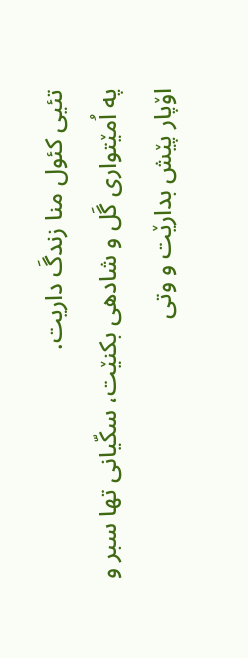تئیی کئول منا زندگَ داریت.
په اُمێتواری گَل و شادهی بکنێت، سکّیانی تها سبر و اۆپار پێش بدارێت و وتی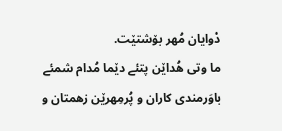دْوایان مُهر بۆشتێت.
ما وتی هُداێن پتئے دێما مُدام شمئے باوَرمندی کاران و پُرمِهرێن زهمتان و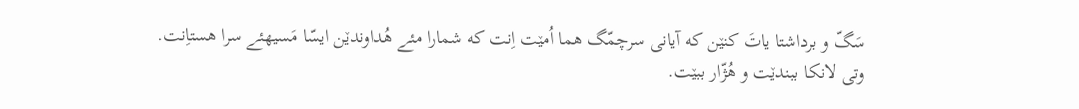سَگّ و برداشتا یاتَ کنێن که آیانی سرچمّگ هما اُمێت اِنت که شمارا مئے هُداوندێن ایسّا مَسیهئے سرا هستاِنت.
وتی لانکا ببندێت و هُژّار ببێت.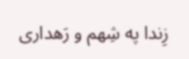زِندا په شِهم و رَهداری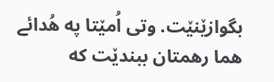بگوازێنێت. وتی اُمێتا په هُدائے هما رهمتان ببندێت که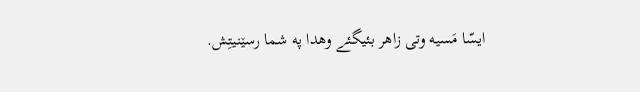ایسّا مَسیه وتی زاهر بئیگئے وهدا په شما رسێنیتِش.